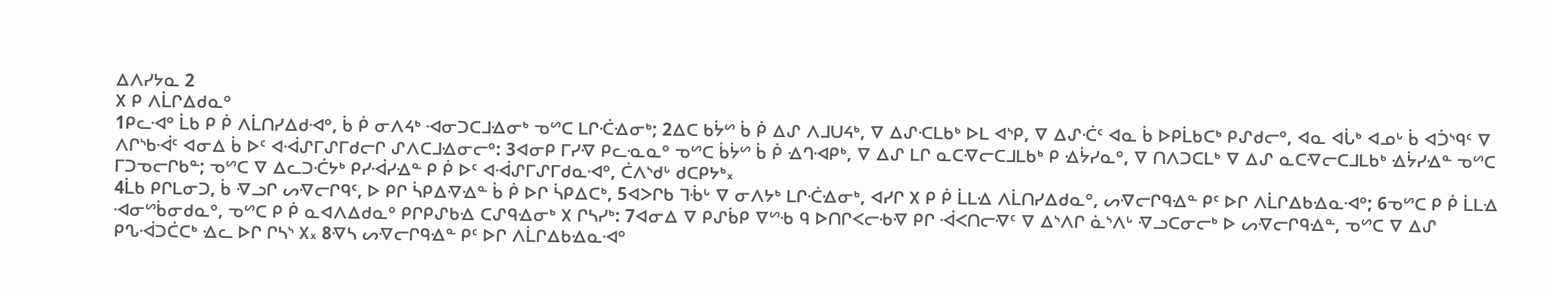ᐃᐱᓯᔭᓇ 2
᙭ ᑭ ᐱᒫᒋᐃᑯᓇᐤ
1ᑭᓚᐗᐤ ᒫᑲ ᑭ ᑮ ᐱᒫᑎᓯᐃᑯᐗᐤ, ᑳ ᑮ ᓂᐱᔦᒃ ᐗᓂᑐᑕᒧᐎᓂᒃ ᓀᔥᑕ ᒪᒋᑣᐎᓂᒃ; 2ᐃᑕ ᑲᔮᔥ ᑳ ᑮ ᐃᔑ ᐱᒧᑌᔦᒃ, ᐁ ᐃᔑᑡᒪᑲᒃ ᐅᒪ ᐊᔅᑭ, ᐁ ᐃᔑᑣᑦ ᐊᓇ ᑳ ᐅᑭᒫᑲᑕᒃ ᑭᔑᑯᓕᐤ, ᐊᓇ ᐊᒑᒃ ᐊᓄᒡ ᑳ ᐊᑑᔅᑫᑦ ᐁ ᐱᒋᔅᑲᐙᑦ ᐊᓂᐃ ᑳ ᐅᑦ ᐊᐙᔑᒥᔑᒥᑯᓕᒋ ᔑᐱᑕᒧᐎᓂᓕᐤ: 3ᐊᓂᑭ ᒥᓯᐌ ᑭᓚᓋᓇᐤ ᓀᔥᑕ ᑳᔮᔥ ᑳ ᑮ ᐎᒉᐗᑭᒃ, ᐁ ᐃᔑ ᒪᒋ ᓇᑕᐌᓕᑕᒧᒪᑲᒃ ᑭ ᐎᔮᓯᓇᐤ, ᐁ ᑎᐱᑐᑕᒪᒃ ᐁ ᐃᔑ ᓇᑕᐌᓕᑕᒧᒪᑲᒃ ᐎᔮᓯᐎᓐ ᓀᔥᑕ ᒥᑐᓀᓕᒋᑲᓐ; ᓀᔥᑕ ᐁ ᐃᓚᑐᑣᔭᒃ ᑭᓯᐙᓯᐎᓐ ᑭ ᑮ ᐅᑦ ᐊᐙᔑᒥᔑᒥᑯᓇᐗᐤ, ᑖᐱᔅᑯᒡ ᑯᑕᑭᔭᒃ᙮
4ᒫᑲ ᑭᒋᒪᓂᑐ, ᑳ ᐌᓗᒋ ᔕᐌᓕᒋᑫᑦ, ᐅ ᑭᒋ ᓵᑭᐃᐌᐎᓐ ᑳ ᑮ ᐅᒋ ᓵᑭᐃᑕᒃ, 5ᐊᐳᒋᑲ ᒣᒀᒡ ᐁ ᓂᐱᔭᒃ ᒪᒋᑣᐎᓂᒃ, ᐊᓯᒋ ᙭ ᑭ ᑮ ᒫᒪᐎ ᐱᒫᑎᓯᐃᑯᓇᐤ, ᔕᐌᓕᒋᑫᐎᓐ ᑭᑦ ᐅᒋ ᐱᒫᒋᐃᑲᐎᓇᐗᐤ; 6ᓀᔥᑕ ᑭ ᑮ ᒫᒪᐎ ᐗᓂᔥᑳᓂᑯᓇᐤ, ᓀᔥᑕ ᑭ ᑮ ᓇᐊᐱᐃᑯᓇᐤ ᑭᒋᑭᔑᑲᐎ ᑕᔑᑫᐎᓂᒃ ᙭ ᒋᓴᓯᒃ: 7ᐊᓂᐃ ᐁ ᑭᔑᑳᑭ ᐁᔥᑾ ᑫ ᐅᑎᒋᐸᓕᑾᐌ ᑭᒋ ᐙᐸᑎᓕᐌᑦ ᐁ ᐃᔅᐱᒋ ᓈᔅᐱᒡ ᐌᓗᑕᓂᓕᒃ ᐅ ᔕᐌᓕᒋᑫᐎᓐ, ᓀᔥᑕ ᐁ ᐃᔑ ᑭᔐᐙᑐᑖᑕᒃ ᐎᓚ ᐅᒋ ᒋᓴᔅ ᙭᙮ 8ᐌᓴ ᔕᐌᓕᒋᑫᐎᓐ ᑭᑦ ᐅᒋ ᐱᒫᒋᐃᑲᐎᓇᐗᐤ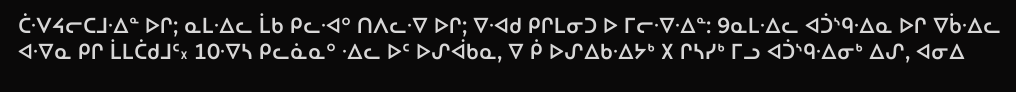ᑖᐺᔦᓕᑕᒧᐎᓐ ᐅᒋ; ᓇᒪᐎᓚ ᒫᑲ ᑭᓚᐗᐤ ᑎᐱᓚᐌ ᐅᒋ; ᐁᐗᑯ ᑭᒋᒪᓂᑐ ᐅ ᒥᓕᐌᐎᓐ: 9ᓇᒪᐎᓚ ᐊᑑᔅᑫᐎᓇ ᐅᒋ ᐁᑳᐎᓚ ᐊᐌᓇ ᑭᒋ ᒫᒪᑖᑯᒧᑦ᙮ 10ᐌᓴ ᑭᓚᓈᓇᐤ ᐎᓚ ᐅᑦ ᐅᔑᐋᑲᓇ, ᐁ ᑮ ᐅᔑᐃᑲᐎᔭᒃ ᙭ ᒋᓴᓯᒃ ᒥᓗ ᐊᑑᔅᑫᐎᓂᒃ ᐃᔑ, ᐊᓂᐃ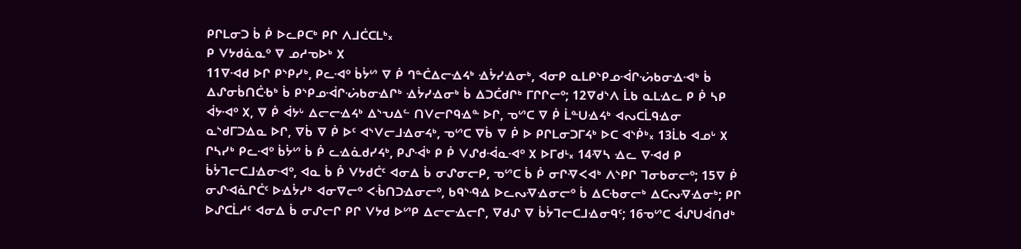ᑭᒋᒪᓂᑐ ᑳ ᑮ ᐅᓚᑭᑕᒃ ᑭᒋ ᐱᒧᑖᑕᒪᒃ᙮
ᑭ ᐯᔭᑯᓈᓇᐤ ᐁ ᓄᓱᓀᐅᒃ ᙭
11ᐁᐗᑯ ᐅᒋ ᑭᔅᑭᓯᒃ, ᑭᓚᐗᐤ ᑳᔮᔥ ᐁ ᑮ ᒉᓐᑖᐃᓕᐎᔦᒃ ᐎᔮᓯᐎᓂᒃ, ᐊᓂᑭ ᓇᒪᑭᔅᑭᓄᐙᒋᔣᑲᓂᐎᐗᒃ ᑳ ᐃᔑᓂᑳᑎᑖᑾᒃ ᑳ ᑭᔅᑭᓄᐙᒋᔣᑲᓂᐎᒋᒃ ᐎᔮᓯᐎᓂᒃ ᑳ ᐃᑐᑖᑯᒋᒃ ᒥᒋᒋᓕᐤ; 12ᐁᑯᔅᐱ ᒫᑲ ᓇᒪᐎᓚ ᑭ ᑮ ᓴᑭ ᐋᔭᐗᐤ ᙭, ᐁ ᑮ ᐋᔭᒡ ᐃᓕᓕᐎᔦᒃ ᐃᔅᕃᐃᓪ ᑎᐯᓕᒋᑫᐎᓐ ᐅᒋ, ᓀᔥᑕ ᐁ ᑮ ᒫᓐᑌᐎᔦᒃ ᐊᔓᑕᒫᑫᐎᓂ ᓇᔅᑯᒥᑐᐎᓇ ᐅᒋ, ᐁᑳ ᐁ ᑮ ᐅᑦ ᐊᔅᐯᓕᒧᐎᓂᔦᒃ, ᓀᔥᑕ ᐁᑳ ᐁ ᑮ ᐅ ᑭᒋᒪᓂᑐᒥᔦᒃ ᐅᑕ ᐊᔅᑮᒃ᙮ 13ᒫᑲ ᐊᓄᒡ ᙭ ᒋᓴᓯᒃ ᑭᓚᐗᐤ ᑳᔮᔥ ᑳ ᑮ ᓚᐎᓈᑯᓯᔦᒃ, ᑭᔑᐙᒃ ᑭ ᑮ ᐯᔑᑯᐙᓇᐗᐤ ᙭ ᐅᒥᑯᒻ᙮ 14ᐌᓴ ᐎᓚ ᐁᐗᑯ ᑭ ᑳᔮᒣᓕᑕᒧᐎᓂᐗᐤ, ᐊᓇ ᑳ ᑮ ᐯᔭᑯᑖᑦ ᐊᓂᐃ ᑳ ᓂᔑᓂᓕᑭ, ᓀᔥᑕ ᑳ ᑮ ᓂᒋᐌᐸᐊᒃ ᐱᔅᑭᒋ ᒣᓂᑲᓂᓕᐤ; 15ᐁ ᑮ ᓂᔑᐗᓈᒋᑖᑦ ᐅᐎᔮᓯᒃ ᐊᓂᐁᓕᐤ ᐸᒀᑎᑐᐎᓂᓕᐤ, ᑲᑫᔅᑴᐎ ᐅᓚᔓᐌᐎᓂᓕᐤ ᑳ ᐃᑕᑾᓂᓕᒃ ᐃᑕᔓᐌᐎᓂᒃ; ᑭᒋ ᐅᔑᑕᒫᓱᑦ ᐊᓂᐃ ᑳ ᓂᔑᓕᒋ ᑭᒋ ᐯᔭᑯ ᐅᔥᑭ ᐃᓕᓕᐎᓕᒋ, ᐁᑯᔑ ᐁ ᑳᔮᒣᓕᑕᒧᐎᓂᑫᑦ; 16ᓀᔥᑕ ᐋᔑᑌᐋᑎᑯᒃ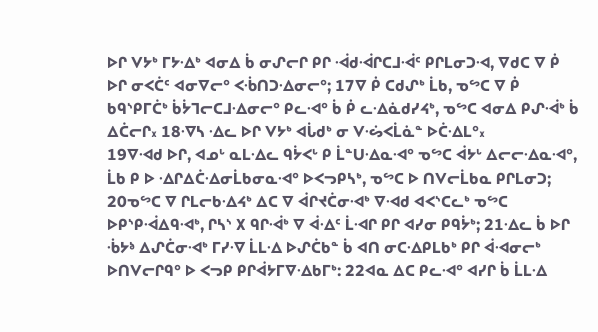ᐅᒋ ᐯᔭᒃ ᒥᔭᐎᒃ ᐊᓂᐃ ᑳ ᓂᔑᓕᒋ ᑭᒋ ᐙᑯᐙᒋᑕᒧᐙᑦ ᑭᒋᒪᓂᑐᐗ, ᐁᑯᑕ ᐁ ᑮ ᐅᒋ ᓂᐸᑖᑦ ᐊᓂᐁᓕᐤ ᐸᒀᑎᑐᐎᓂᓕᐤ; 17ᐁ ᑮ ᑕᑯᔑᒃ ᒫᑲ, ᓀᔥᑕ ᐁ ᑮ ᑲᑫᔅᑭᒥᑖᒃ ᑳᔮᒣᓕᑕᒧᐎᓂᓕᐤ ᑭᓚᐗᐤ ᑳ ᑮ ᓚᐎᓈᑯᓯᔦᒃ, ᓀᔥᑕ ᐊᓂᐃ ᑭᔑᐙᒃ ᑳ ᐃᑖᓕᒋ᙮ 18ᐌᓴ ᐎᓚ ᐅᒋ ᐯᔭᒃ ᐊᒑᑯᒃ ᓂ ᐯᔣᐸᒫᓈᓐ ᐅᑖᐎᒪᐤ᙮
19ᐁᐗᑯ ᐅᒋ, ᐊᓄᒡ ᓇᒪᐎᓚ ᑫᔮᐸᒡ ᑭ ᒫᓐᑌᐎᓇᐗᐤ ᓀᔥᑕ ᐋᔭᒡ ᐃᓕᓕᐎᓇᐗᐤ, ᒫᑲ ᑭ ᐅ ᐎᒋᐃᑖᐎᓂᒫᑲᓂᓇᐗᐤ ᐅᐸᓓᑭᓴᒃ, ᓀᔥᑕ ᐅ ᑎᐯᓕᒫᑲᓇ ᑭᒋᒪᓂᑐ; 20ᓀᔥᑕ ᐁ ᒋᒪᓕᑲᐎᔦᒃ ᐃᑕ ᐁ ᐋᒋᔪᑖᓂᐗᒃ ᐁᐗᑯ ᐊᐸᔅᑕᓚᒃ ᓀᔥᑕ ᐅᑭᔅᑭᐙᐃᑫᐗᒃ, ᒋᓴᔅ ᙭ ᑫᒋᐙᒃ ᐁ ᐋᐎᑦ ᒫᐗᒋ ᑭᒋ ᐊᓯᓂ ᑭᑫᔮᒃ; 21ᐎᓚ ᑳ ᐅᒋ ᒀᔭᔉ ᐃᔑᑖᓂᐗᒃ ᒥᓯᐌ ᒫᒪᐎ ᐅᔑᑖᑲᓐ ᑳ ᐊᑎ ᓂᑕᐎᑭᒪᑲᒃ ᑭᒋ ᐋᐗᓂᓕᒃ ᐅᑎᐯᓕᒋᑫᐤ ᐅ ᐸᓓᑭ ᑭᒋᐋᔭᒥᐁᐎᑲᒥᒃ: 22ᐊᓇ ᐃᑕ ᑭᓚᐗᐤ ᐊᓯᒋ ᑳ ᒫᒪᐎ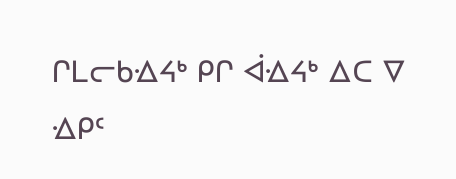ᒋᒪᓕᑲᐎᔦᒃ ᑭᒋ ᐋᐎᔦᒃ ᐃᑕ ᐁ ᐎᑭᑦ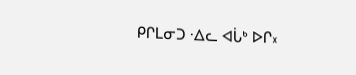ᑭᒋᒪᓂᑐ ᐎᓚ ᐊᒑᒃ ᐅᒋ᙮